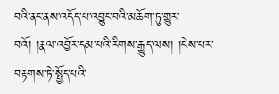བའི་ནང་ནས་འདོད་པ་འབྱུང་བའི་མཆོག་ཏུ་གྱུར་བའོ། །རྣལ་འབྱོར་དམ་པའི་རིགས་རྒྱུད་ལས། །ངེས་པར་བརྟགས་ཏེ་སྤྱོད་པའི་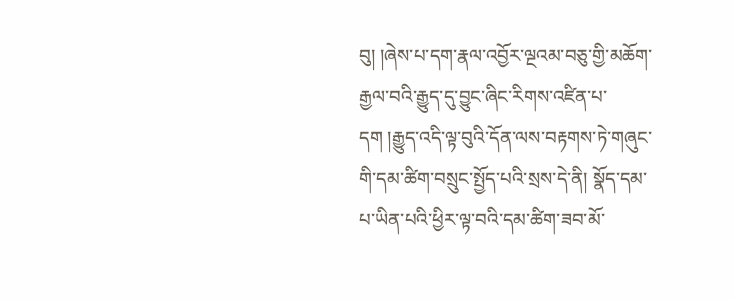བུ། །ཞེས་པ་དག་རྣལ་འབྱོར་ལྔའམ་བཅུ་གྱི་མཆོག་རྒྱལ་བའི་རྒྱུད་དུ་བྱུང་ཞིང་རིགས་འཛིན་པ་དག །རྒྱུད་འདི་ལྟ་བུའི་དོན་ལས་བརྟགས་ཏེ་གཞུང་གི་དམ་ཚིག་བསྲུང་སྤྱོད་པའི་སྲས་དེ་ནི། སྣོད་དམ་པ་ཡིན་པའི་ཕྱིར་ལྟ་བའི་དམ་ཚིག་ཟབ་མོ་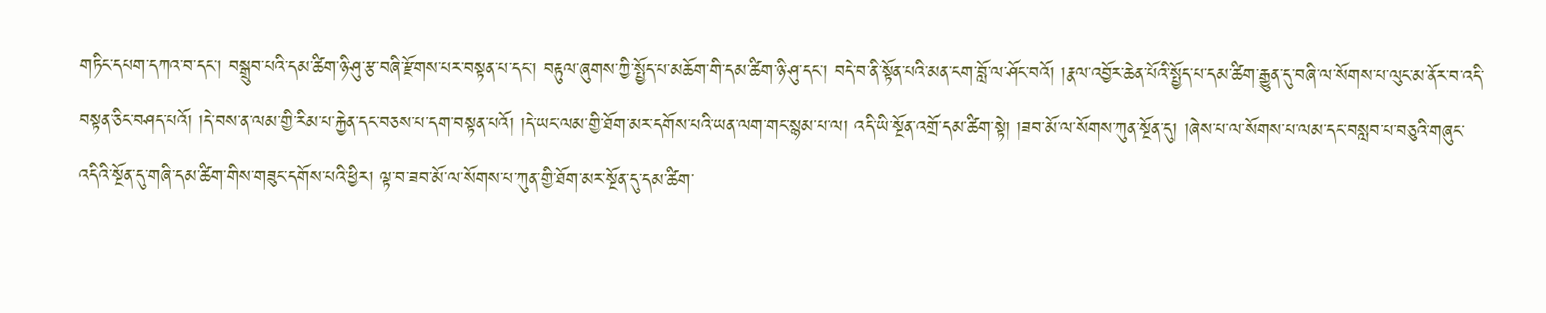གཏིང་དཔག་དཀའ་བ་དང་། བསྒྲུབ་པའི་དམ་ཚིག་ཉི་ཤུ་རྩ་བཞི་རྫོགས་པར་བསྟན་པ་དང་། བརྟུལ་ཞུགས་ཀྱི་སྤྱོད་པ་མཆོག་གི་དམ་ཚིག་ཉི་ཤུ་དང་། བདེ་བ་ནི་སྟོན་པའི་མན་ངག་བློ་ལ་ཤོང་བའོ། །རྣལ་འབྱོར་ཆེན་པོའི་སྤྱོད་པ་དམ་ཚིག་རྒྱུན་དུ་བཞི་ལ་སོགས་པ་ལུང་མ་ནོར་བ་འདི་བསྟན་ཅིང་བཤད་པའོ། །དེ་བས་ན་ལམ་གྱི་རིམ་པ་རྐྱེན་དང་བཅས་པ་དག་བསྟན་པའོ། །དེ་ཡང་ལམ་གྱི་ཐོག་མར་དགོས་པའི་ཡན་ལག་གང་སྙམ་པ་ལ། འདི་ཡི་སྔོན་འགྲོ་དམ་ཚིག་སྟེ། །ཟབ་མོ་ལ་སོགས་ཀུན་སྔོན་དུ། །ཞེས་པ་ལ་སོགས་པ་ལམ་དང་བསླབ་པ་བཅུའི་གཞུང་འདིའི་སྔོན་དུ་གཞི་དམ་ཚིག་གིས་གཟུང་དགོས་པའི་ཕྱིར། ལྟ་བ་ཟབ་མོ་ལ་སོགས་པ་ཀུན་གྱི་ཐོག་མར་སྔོན་དུ་དམ་ཚིག་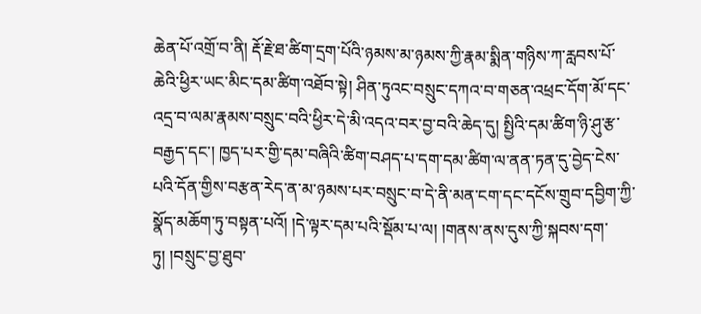ཆེན་པོ་འགྲོ་བ་ནི། རྡོ་རྗེ་ཐ་ཚིག་དྲག་པོའི་ཉམས་མ་ཉམས་ཀྱི་རྣམ་སྨིན་གཉིས་ཀ་རླབས་པོ་ཆེའི་ཕྱིར་ཡང་མིང་དམ་ཚིག་འཐོབ་སྟེ། ཤིན་ཏུའང་བསྲུང་དཀའ་བ་གཅན་འཕྲང་དོག་མོ་དང་འདྲ་བ་ལམ་རྣམས་བསྲུང་བའི་ཕྱིར་དེ་མི་འདའ་བར་བྱ་བའི་ཆེད་དུ། སྤྱིའི་དམ་ཚིག་ཉི་ཤུ་རྩ་བརྒྱད་དང་། ཁྱད་པར་གྱི་དམ་བཞིའི་ཚིག་བཤད་པ་དག་དམ་ཚིག་ལ་ནན་ཏན་དུ་བྱེད་ངེས་པའི་དོན་གྱིས་བརྩན་རེད་ན་མ་ཉམས་པར་བསྲུང་བ་དེ་ནི་མན་ངག་དང་དངོས་གྲུབ་དབྱིག་ཀྱི་སྣོད་མཆོག་ཏུ་བསྟན་པའོ། །དེ་ལྟར་དམ་པའི་སྡོམ་པ་ལ། །གནས་ནས་དུས་ཀྱི་སྐབས་དག་ཏུ། །བསྲུང་བྱ་ཐུབ་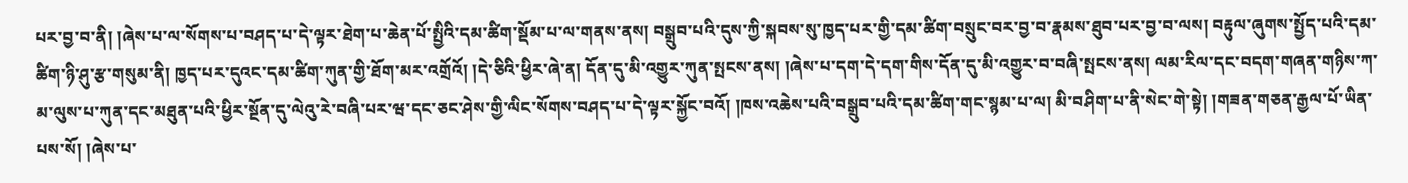པར་བྱ་བ་ནི། །ཞེས་པ་ལ་སོགས་པ་བཤད་པ་དེ་ལྟར་ཐེག་པ་ཆེན་པོ་སྤྱིའི་དམ་ཚིག་སྡོམ་པ་ལ་གནས་ནས། བསྒྲུབ་པའི་དུས་ཀྱི་སྐབས་སུ་ཁྱད་པར་གྱི་དམ་ཚིག་བསྲུང་བར་བྱ་བ་རྣམས་ཐུབ་པར་བྱ་བ་ལས། བརྟུལ་ཞུགས་སྤྱོད་པའི་དམ་ཚིག་ཉི་ཤུ་རྩ་གསུམ་ནི། ཁྱད་པར་དུའང་དམ་ཚིག་ཀུན་གྱི་ཐོག་མར་འགྲོའོ། །དེ་ཅིའི་ཕྱིར་ཞེ་ན། དོན་དུ་མི་འགྱུར་ཀུན་སྤངས་ནས། །ཞེས་པ་དག་དེ་དག་གིས་དོན་དུ་མི་འགྱུར་བ་བཞི་སྤངས་ནས། ལམ་རིལ་དང་བདག་གཞན་གཉིས་ཀ་མ་ལུས་པ་ཀུན་དང་མཐུན་པའི་ཕྱིར་སྔོན་དུ་ལེའུ་རེ་བཞི་པར་ཝ་དང་ཅང་ཤེས་གྱི་ལིང་སོགས་བཤད་པ་དེ་ལྟར་སྐྱོང་བའོ། །ཁས་འཆེས་པའི་བསྒྲུབ་པའི་དམ་ཚིག་གང་སྙམ་པ་ལ། མི་བཤིག་པ་ནི་སེང་གེ་སྟེ། །གཟན་གཅན་རྒྱལ་པོ་ཡིན་པས་སོ། །ཞེས་པ་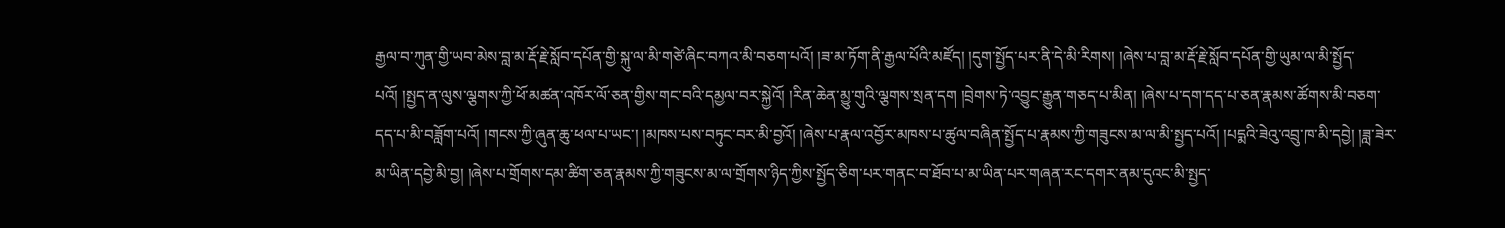རྒྱལ་བ་ཀུན་གྱི་ཡབ་མེས་བླ་མ་རྡོ་རྗེ་སློབ་དཔོན་གྱི་སྐུ་ལ་མི་གཙེ་ཞིང་བཀའ་མི་བཅག་པའོ། །ཟ་མ་ཏོག་ནི་རྒྱལ་པོའི་མཛོད། །དུག་སྤྱོད་པར་ནི་དེ་མི་རིགས། །ཞེས་པ་བླ་མ་རྡོ་རྗེ་སློབ་དཔོན་གྱི་ཡུམ་ལ་མི་སྤྱོད་པའོ། །སྤྱད་ན་ལུས་ལྕགས་ཀྱི་ཕོ་མཚན་འཁོར་ལོ་ཅན་གྱིས་གང་བའི་དམྱལ་བར་སྐྱེའོ། །རིན་ཆེན་མྱུ་གུའི་ལྕགས་སྲན་དག །བྲེགས་ཏེ་འབྱུང་རྒྱུན་གཅད་པ་མིན། །ཞེས་པ་དག་དད་པ་ཅན་རྣམས་ཚོགས་མི་བཅག་དད་པ་མི་བཟློག་པའོ། །གངས་ཀྱི་ཞུན་ཆུ་ཕལ་པ་ཡང་། །མཁས་པས་བཏུང་བར་མི་བྱའོ། །ཞེས་པ་རྣལ་འབྱོར་མཁས་པ་ཚུལ་བཞིན་སྤྱོད་པ་རྣམས་ཀྱི་གཟུངས་མ་ལ་མི་སྤྱད་པའོ། །པདྨའི་ཟེའུ་འབྲུ་ཁ་མི་དབྱེ། །ཟླ་ཟེར་མ་ཡིན་དབྱེ་མི་བྱ། །ཞེས་པ་གྲོགས་དམ་ཚིག་ཅན་རྣམས་ཀྱི་གཟུངས་མ་ལ་གྲོགས་ཉིད་ཀྱིས་སྤྱོད་ཅིག་པར་གནང་བ་ཐོབ་པ་མ་ཡིན་པར་གཞན་རང་དགར་ནམ་དུའང་མི་སྤྱད་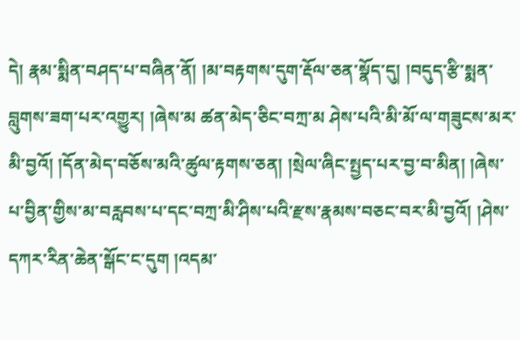དེ། རྣམ་སྨིན་བཤད་པ་བཞིན་ནོ། །མ་བརྟགས་དུག་རྡོལ་ཅན་སྣོད་དུ། །བདུད་རྩི་སྨན་བླུགས་ཟག་པར་འགྱུར། །ཞེས་མ ཚན་མེད་ཅིང་བཀྲ་མ ཤེས་པའི་མི་མོ་ལ་གཟུངས་མར་མི་བྱའོ། །དོན་མེད་བཅོས་མའི་ཚུལ་རྟགས་ཅན། །སྲེལ་ཞིང་སྤྱད་པར་བྱ་བ་མིན། །ཞེས་པ་བྱིན་གྱིས་མ་བརླབས་པ་དང་བཀྲ་མི་ཤིས་པའི་རྫས་རྣམས་བཅང་བར་མི་བྱའོ། །ཤེས་དཀར་རིན་ཆེན་སྒོང་ང་དུག །འདམ་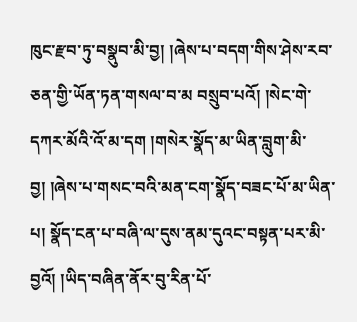ཁུང་རྫབ་ཏུ་བསྣུབ་མི་བྱ། །ཞེས་པ་བདག་གིས་ཤེས་རབ་ཅན་གྱི་ཡོན་ཏན་གསལ་བ་མ བསྲུབ་པའོ། །སེང་གེ་དཀར་མོའི་འོ་མ་དག །གསེར་སྣོད་མ་ཡིན་བླུག་མི་བྱ། །ཞེས་པ་གསང་བའི་མན་ངག་སྣོད་བཟང་པོ་མ་ཡིན་པ། སྣོད་ངན་པ་བཞི་ལ་དུས་ནམ་དུའང་བསྟན་པར་མི་བྱའོ། །ཡིད་བཞིན་ནོར་བུ་རིན་པོ་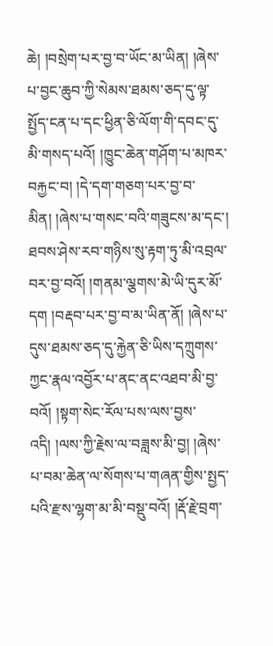ཆེ། །བསྲེག་པར་བྱ་བ་ཡོང་མ་ཡིན། །ཞེས་པ་བྱང་ཆུབ་ཀྱི་སེམས་ཐམས་ཅད་དུ་ལྟ་སྤྱོད་ངན་པ་དང་ཕྱིན་ཅི་ལོག་གི་དབང་དུ་མི་གསད་པའོ། །ཁྱུང་ཆེན་གཤོག་པ་མཁར་བརྐྱང་བ། །དེ་དག་གཅག་པར་བྱ་བ་མིན། །ཞེས་པ་གསང་བའི་གཟུངས་མ་དང་། ཐབས་ཤེས་རབ་གཉིས་སུ་རྟག་ཏུ་མི་འབྲལ་བར་བྱ་བའོ། །གནམ་ལྕགས་མེ་ཡི་དུར་མོ་དག །བརྡབ་པར་བྱ་བ་མ་ཡིན་ནོ། །ཞེས་པ་དུས་ཐམས་ཅད་དུ་རྐྱེན་ཅི་ཡིས་དཀྲུགས་ཀྱང་རྣལ་འབྱོར་པ་ནང་ནང་འཐབ་མི་བྱ་བའོ། །སྟག་སེང་རོལ་པས་ལས་བྱས་འདི། །ལས་ཀྱི་རྗེས་ལ་བཟླས་མི་བྱ། །ཞེས་པ་བམ་ཆེན་ལ་སོགས་པ་གཞན་གྱིས་སྤྱད་པའི་རྫས་ལྷག་མ་མི་བསྡུ་བའོ། །རྡོ་རྗེ་བྲག་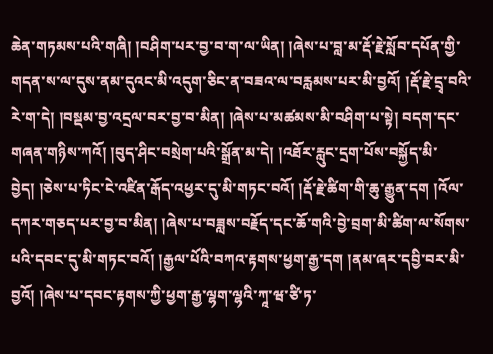ཆེན་གཏམས་པའི་གཞི། །བཤིག་པར་བྱ་བ་ག་ལ་ཡིན། །ཞེས་པ་བླ་མ་རྡོ་རྗེ་སློབ་དཔོན་གྱི་གདན་ས་ལ་དུས་ནམ་དུའང་མི་འདུག་ཅིང་ན་བཟའ་ལ་བརླམས་པར་མི་བྱའོ། །རྡོ་རྗེ་དྲྭ་བའི་རེ་ག་དེ། །བསྡམ་བྱ་འདྲལ་བར་བྱ་བ་མིན། །ཞེས་པ་མཚམས་མི་བཤིག་པ་སྟེ། བདག་དང་གཞན་གཉིས་ཀའོ། །བུད་ཤིང་བསྲེག་པའི་སྒྲོན་མ་དེ། །འཐོར་རླུང་དྲག་པོས་བསྐྱོད་མི་བྱེད། །ཅེས་པ་ཏིང་ངེ་འཛིན་རྒོད་འཕྱར་དུ་མི་གཏང་བའོ། །རྡོ་རྗེ་ཚིག་གི་ཆུ་རྒྱུན་དག །འོལ་དཀར་གཅད་པར་བྱ་བ་མིན། །ཞེས་པ་བཟླས་བརྗོད་དང་ཆོ་གའི་བྱེ་བྲག་མི་ཚིག་ལ་སོགས་པའི་དབང་དུ་མི་གཏང་བའོ། །རྒྱལ་པོའི་བཀའ་རྟགས་ཕྱག་རྒྱ་དག །ནམ་ཞར་དབྱི་བར་མི་བྱའོ། །ཞེས་པ་དབང་རྟགས་ཀྱི་ཕྱག་རྒྱ་ལྷག་ལྷའི་ཀཱ་ཝ་ཙི་ཏ་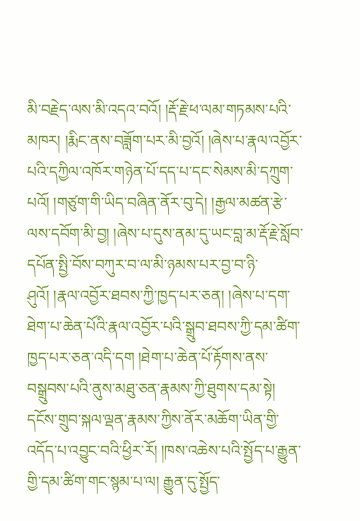མི་བརྗེད་ལས་མི་འདའ་བའོ། །རྡོ་རྗེ་ཕ་ལམ་གཏམས་པའི་མཁར། །རྨིང་ནས་བཟློག་པར་མི་བྱའོ། །ཞེས་པ་རྣལ་འབྱོར་པའི་དཀྱིལ་འཁོར་གཉེན་པོ་དད་པ་དང་སེམས་མི་དཀྲུག་པའོ། །གཙུག་གི་ཡིད་བཞིན་ནོར་བུ་དེ། །རྒྱལ་མཚན་རྩེ་ལས་དབོག་མི་བྱ། །ཞེས་པ་དུས་ནམ་དུ་ཡང་བླ་མ་རྡོ་རྗེ་སློབ་དཔོན་སྤྱི་བོས་བཀུར་བ་ལ་མི་ཉམས་པར་བྱ་བ་ཉི་ཤུའོ། །རྣལ་འབྱོར་ཐབས་ཀྱི་ཁྱད་པར་ཅན། །ཞེས་པ་དག་ཐེག་པ་ཆེན་པོའི་རྣལ་འབྱོར་པའི་སྒྲུབ་ཐབས་ཀྱི་དམ་ཚིག་ཁྱད་པར་ཅན་འདི་དག །ཐེག་པ་ཆེན་པོ་རྟོགས་ནས་བསྒྲུབས་པའི་ནུས་མཐུ་ཅན་རྣམས་ཀྱི་ཐུགས་དམ་སྟེ། དངོས་གྲུབ་སྐལ་ལྡན་རྣམས་ཀྱིས་ནོར་མཆོག་ཡིན་གྱི་འདོད་པ་འབྱུང་བའི་ཕྱིར་རོ། །ཁས་འཆེས་པའི་སྤྱོད་པ་རྒྱུན་གྱི་དམ་ཚིག་གང་སྙམ་པ་ལ། རྒྱུན་དུ་སྤྱོད་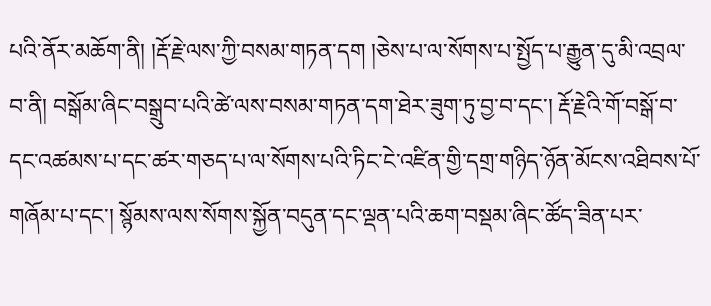པའི་ནོར་མཆོག་ནི། །རྡོ་རྗེ་ལས་ཀྱི་བསམ་གཏན་དག །ཅེས་པ་ལ་སོགས་པ་སྤྱོད་པ་རྒྱུན་དུ་མི་འབྲལ་བ་ནི། བསྒོམ་ཞིང་བསྒྲུབ་པའི་ཚེ་ལས་བསམ་གཏན་དག་ཐེར་ཟུག་ཏུ་བྱ་བ་དང་། རྡོ་རྗེའི་གོ་བསྒོ་བ་དང་འཚམས་པ་དང་ཚར་གཅད་པ་ལ་སོགས་པའི་ཏིང་ངེ་འཛིན་གྱི་དགྲ་གཉིད་ཉོན་མོངས་འཐིབས་པོ་གཞོམ་པ་དང་། སྙོམས་ལས་སོགས་སྐྱོན་བདུན་དང་ལྡན་པའི་ཆག་བསྡམ་ཞིང་ཚོད་ཟིན་པར་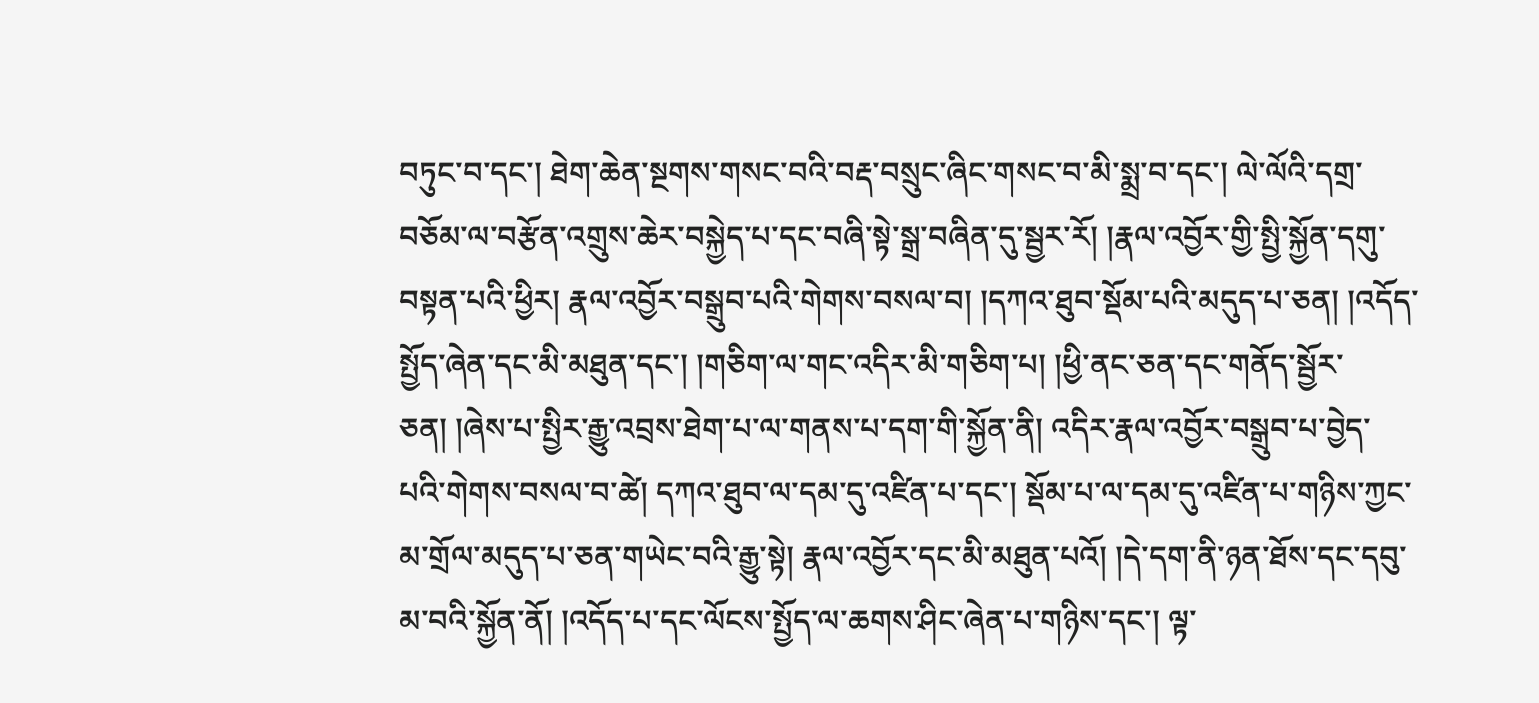བཏུང་བ་དང་། ཐེག་ཆེན་སྔགས་གསང་བའི་བརྡ་བསྲུང་ཞིང་གསང་བ་མི་སྨྲ་བ་དང་། ལེ་ལོའི་དགྲ་བཅོམ་ལ་བརྩོན་འགྲུས་ཆེར་བསྐྱེད་པ་དང་བཞི་སྟེ་སྒྲ་བཞིན་དུ་སྦྱར་རོ། །རྣལ་འབྱོར་གྱི་སྤྱི་སྐྱོན་དགུ་བསྟན་པའི་ཕྱིར། རྣལ་འབྱོར་བསྒྲུབ་པའི་གེགས་བསལ་བ། །དཀའ་ཐུབ་སྡོམ་པའི་མདུད་པ་ཅན། །འདོད་སྤྱོད་ཞེན་དང་མི་མཐུན་དང་། །གཅིག་ལ་གང་འདིར་མི་གཅིག་པ། །ཕྱི་ནང་ཅན་དང་གནོད་སྦྱོར་ཅན། །ཞེས་པ་སྤྱིར་རྒྱུ་འབྲས་ཐེག་པ་ལ་གནས་པ་དག་གི་སྐྱོན་ནི། འདིར་རྣལ་འབྱོར་བསྒྲུབ་པ་བྱེད་པའི་གེགས་བསལ་བ་ཚེ། དཀའ་ཐུབ་ལ་དམ་དུ་འཛིན་པ་དང་། སྡོམ་པ་ལ་དམ་དུ་འཛིན་པ་གཉིས་ཀྱང་མ་གྲོལ་མདུད་པ་ཅན་གཡེང་བའི་རྒྱུ་སྟེ། རྣལ་འབྱོར་དང་མི་མཐུན་པའོ། །དེ་དག་ནི་ཉན་ཐོས་དང་དབུ་མ་བའི་སྐྱོན་ནོ། །འདོད་པ་དང་ལོངས་སྤྱོད་ལ་ཆགས་ཤིང་ཞེན་པ་གཉིས་དང་། ལྟ་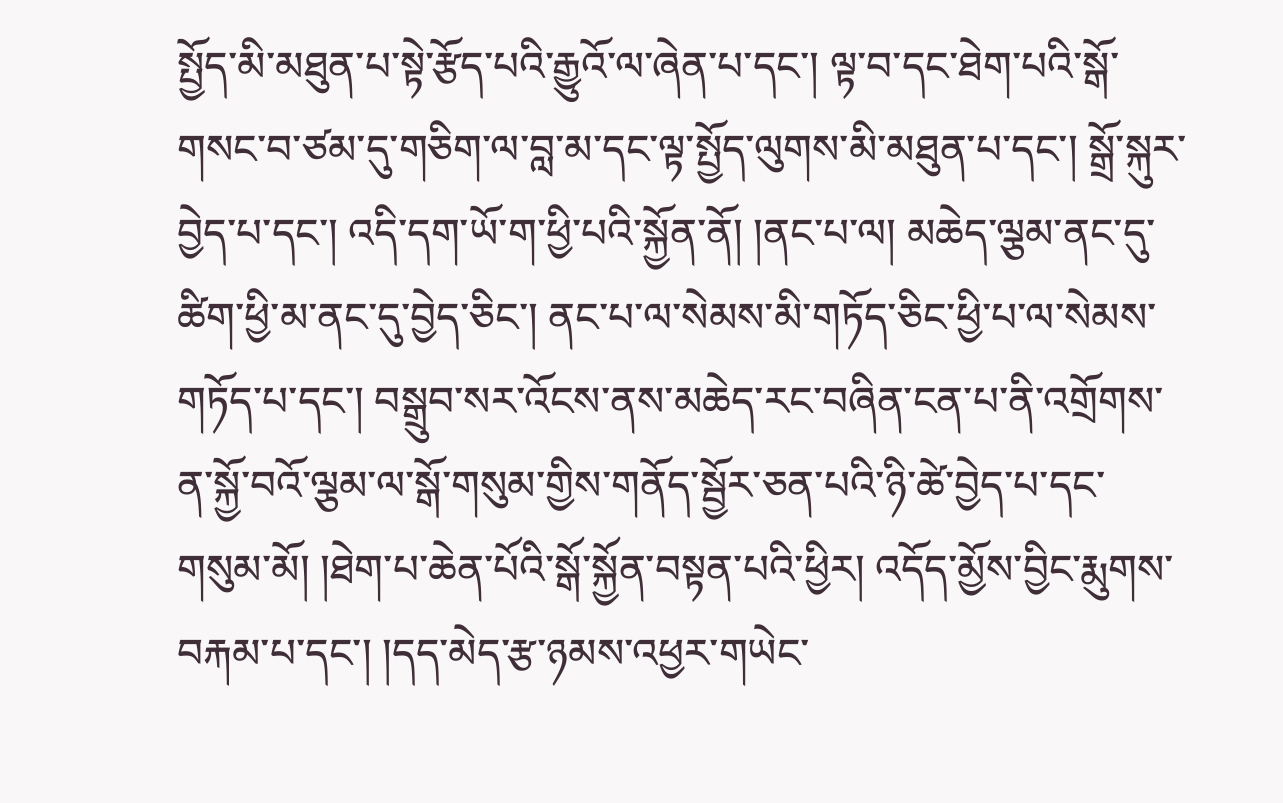སྤྱོད་མི་མཐུན་པ་སྟེ་རྩོད་པའི་རྒྱུའོ་ལ་ཞེན་པ་དང་། ལྟ་བ་དང་ཐེག་པའི་སྒོ་གསང་བ་ཙམ་དུ་གཅིག་ལ་བླ་མ་དང་ལྟ་སྤྱོད་ལུགས་མི་མཐུན་པ་དང་། སྒྲོ་སྐུར་བྱེད་པ་དང་། འདི་དག་ཡོ་ག་ཕྱི་པའི་སྐྱོན་ནོ། །ནང་པ་ལ། མཆེད་ལྕམ་ནང་དུ་ཚིག་ཕྱི་མ་ནང་དུ་བྱེད་ཅིང་། ནང་པ་ལ་སེམས་མི་གཏོད་ཅིང་ཕྱི་པ་ལ་སེམས་གཏོད་པ་དང་། བསྒྲུབ་སར་འོངས་ནས་མཆེད་རང་བཞིན་ངན་པ་ནི་འགྲོགས་ན་སྐྱོ་བའོ་ལྕམ་ལ་སྒོ་གསུམ་གྱིས་གནོད་སྦྱོར་ཅན་པའི་ཉི་ཚེ་བྱེད་པ་དང་གསུམ་མོ། །ཐེག་པ་ཆེན་པོའི་སྒོ་སྐྱོན་བསྟན་པའི་ཕྱིར། འདོད་མྱོས་བྱིང་རྨུགས་བརྐམ་པ་དང་། །དད་མེད་རྩ་ཉམས་འཕྱར་གཡེང་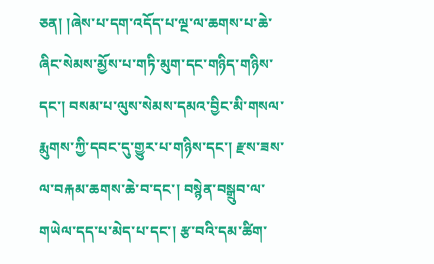ཅན། །ཞེས་པ་དག་འདོད་པ་ལྔ་ལ་ཆགས་པ་ཆེ་ཞིང་སེམས་མྱོས་པ་གཏི་མུག་དང་གཉིད་གཉིས་དང་། བསམ་པ་ལུས་སེམས་དམའ་བྱིང་མི་གསལ་རྨུགས་ཀྱི་དབང་དུ་གྱུར་པ་གཉིས་དང་། རྫས་ཟས་ལ་བརྐམ་ཆགས་ཆེ་བ་དང་། བསྙེན་བསྒྲུབ་ལ་གཡེལ་དད་པ་མེད་པ་དང་། རྩ་བའི་དམ་ཚིག་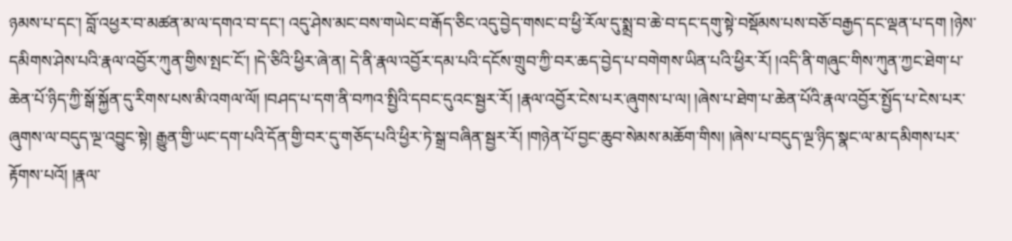ཉམས་པ་དང་། བློ་འཕྱར་བ་མཚན་མ་ལ་དགའ་བ་དང་། འདུ་ཤེས་མང་བས་གཡེང་བ་རྒོད་ཅིང་འདུ་བྱེད་གསང་བ་ཕྱི་རོལ་དུ་སྨྲ་བ་ཆེ་བ་དང་དགུ་སྟེ་བསྡོམས་པས་བཅོ་བརྒྱད་དང་ལྡན་པ་དག །ཉེས་དམིགས་ཤེས་པའི་རྣལ་འབྱོར་ཀུན་གྱིས་སྤང་ངོ་། །དེ་ཅིའི་ཕྱིར་ཞེ་ན། དེ་ནི་རྣལ་འབྱོར་དམ་པའི་དངོས་གྲུབ་ཀྱི་བར་ཆད་བྱེད་པ་བགེགས་ཡིན་པའི་ཕྱིར་རོ། །འདི་ནི་གཞུང་གིས་ཀུན་ཀྱང་ཐེག་པ་ཆེན་པོ་ཉིད་ཀྱི་སྒོ་སྐྱོན་དུ་རིགས་པས་མི་འགལ་ལོ། །བཤད་པ་དག་ནི་བཀའ་སྤྱིའི་དབང་དུའང་སྦྱར་རོ། །རྣལ་འབྱོར་ངེས་པར་ཞུགས་པ་ལ། །ཞེས་པ་ཐེག་པ་ཆེན་པོའི་རྣལ་འབྱོར་སྤྱོད་པ་ངེས་པར་ཞུགས་ལ་བདུད་ལྔ་འབྱུང་སྟེ། རྒྱུན་གྱི་ཡང་དག་པའི་དོན་གྱི་བར་དུ་གཅོད་པའི་ཕྱིར་ཏེ་སྒྲ་བཞིན་སྦྱར་རོ། །གཉེན་པོ་བྱང་ཆུབ་སེམས་མཆོག་གིས། །ཞེས་པ་བདུད་ལྔ་ཉིད་སྣང་ལ་མ་དམིགས་པར་རྟོགས་པའོ། །རྣལ་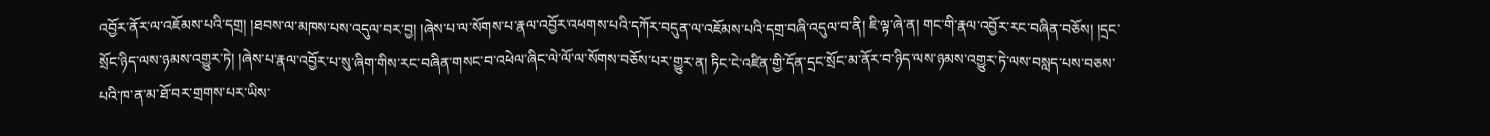འབྱོར་ནོར་ལ་འཇོམས་པའི་དགྲ། །ཐབས་ལ་མཁས་པས་འདུལ་བར་བྱ། །ཞེས་པ་ལ་སོགས་པ་རྣལ་འབྱོར་འཕགས་པའི་དཀོར་བདུན་ལ་འཇོམས་པའི་དགྲ་བཞི་འདུལ་བ་ནི། ཇི་ལྟ་ཞེ་ན། གང་གི་རྣལ་འབྱོར་རང་བཞིན་བཅོས། །དྲང་སྲོང་ཉིད་ལས་ཉམས་འགྱུར་ཏེ། །ཞེས་པ་རྣལ་འབྱོར་པ་སུ་ཞིག་གིས་རང་བཞིན་གསང་བ་འཕེལ་ཞིང་ལེ་ལོ་ལ་སོགས་བཅོས་པར་གྱུར་ན། ཏིང་ངེ་འཛིན་གྱི་དོན་དྲང་སྲོང་མ་ནོར་བ་ཉིད་ལས་ཉམས་འགྱུར་ཏེ་ལས་བསླད་པས་བཅས་པའི་ཁ་ན་མ་ཐོ་བར་གྲགས་པར་ཡིས་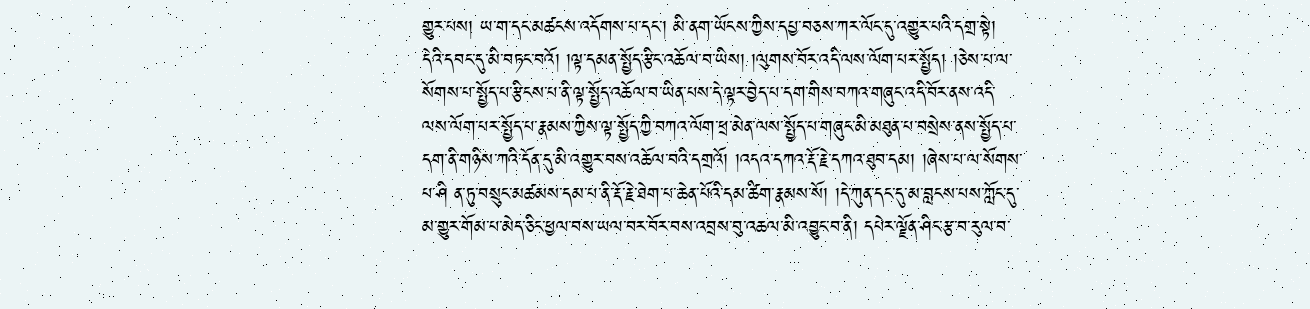གྱུར་པས། ཡ་ག་དང་མཚངས་འདོགས་པ་དང་། མི་ནག་ཡོངས་ཀྱིས་དཔྱ་བཅས་ཀར་ལོང་དུ་འགྱུར་པའི་དགྲ་སྟེ། དེའི་དབང་དུ་མི་བཏང་བའོ། །ལྟ་དམན་སྤྱོད་རྩིང་འཆོལ་བ་ཡིས། །ལུགས་བོར་འདི་ལས་ལོག་པར་སྤྱོད། །ཅེས་པ་ལ་སོགས་པ་སྤྱོད་པ་རྩིངས་པ་ནི་ལྟ་སྤྱོད་འཆོལ་བ་ཡིན་པས་དེ་ལྟར་བྱེད་པ་དག་གིས་བཀའ་གཞུང་འདི་བོར་ནས་འདི་ལས་ལོག་པར་སྤྱོད་པ་རྣམས་ཀྱིས་ལྟ་སྤྱོད་ཀྱི་བཀའ་ལོག་ཕྲ་མེན་ལས་སྤྱོད་པ་གཞུང་མི་མཐུན་པ་བསྲེས་ནས་སྤྱོད་པ་དག་ནི་གཉིས་ཀའི་དོན་དུ་མི་འགྱུར་བས་འཆོལ་བའི་དགྲའོ། །འདའ་དཀའ་རྡོ་རྗེ་དཀའ་ཐུབ་དམ། །ཞེས་པ་ལ་སོགས་པ་ཤི ན་ཏུ་བསྲུང་མཚམས་དམ་པ་ནི་རྡོ་རྗེ་ཐེག་པ་ཆེན་པོའི་དམ་ཚིག་རྣམས་སོ། །དེ་ཀུན་དང་དུ་མ་བླངས་པས་ཀློང་དུ་མ་གྱུར་གོམ་པ་མེད་ཅིང་ཕྱལ་བས་ཡལ་བར་བོར་བས་འབྲས་བུ་འཆལ་མི་འབྱུང་བ་ནི། དཔེར་ལྗོན་ཤིང་རྩ་བ་རུལ་བ་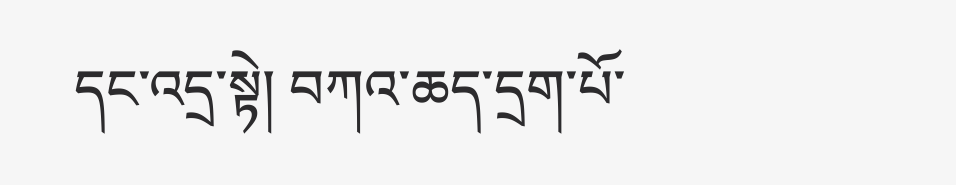དང་འདྲ་སྟེ། བཀའ་ཆད་དྲག་པོ་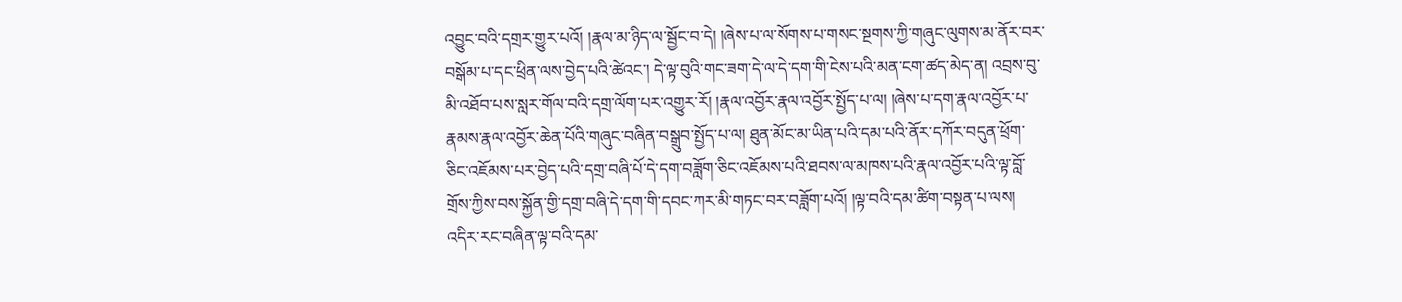འབྱུང་བའི་དགྲར་གྱུར་པའོ། །རྣལ་མ་ཉིད་ལ་སྦྱོང་བ་དེ། །ཞེས་པ་ལ་སོགས་པ་གསང་སྔགས་ཀྱི་གཞུང་ལུགས་མ་ནོར་བར་བསྒོམ་པ་དང་ཕྲིན་ལས་བྱེད་པའི་ཚེའང་། དེ་ལྟ་བུའི་གང་ཟག་དེ་ལ་དེ་དག་གི་ངེས་པའི་མན་ངག་ཚད་མེད་ན། འབྲས་བུ་མི་འཐོབ་པས་སླར་གོལ་བའི་དགྲ་ལོག་པར་འགྱུར་རོ། །རྣལ་འབྱོར་རྣལ་འབྱོར་སྤྱོད་པ་ལ། །ཞེས་པ་དག་རྣལ་འབྱོར་པ་རྣམས་རྣལ་འབྱོར་ཆེན་པོའི་གཞུང་བཞིན་བསྒྲུབ་སྤྱོད་པ་ལ། ཐུན་མོང་མ་ཡིན་པའི་དམ་པའི་ནོར་དཀོར་བདུན་ཕྲོག་ཅིང་འཇོམས་པར་བྱེད་པའི་དགྲ་བཞི་པོ་དེ་དག་བཟློག་ཅིང་འཇོམས་པའི་ཐབས་ལ་མཁས་པའི་རྣལ་འབྱོར་པའི་ལྟ་བློ་གྲོས་ཀྱིས་བས་སྐྱོན་གྱི་དགྲ་བཞི་དེ་དག་གི་དབང་ཀར་མི་གཏང་བར་བཟློག་པའོ། །ལྟ་བའི་དམ་ཚིག་བསྟན་པ་ལས། འདིར་རང་བཞིན་ལྟ་བའི་དམ་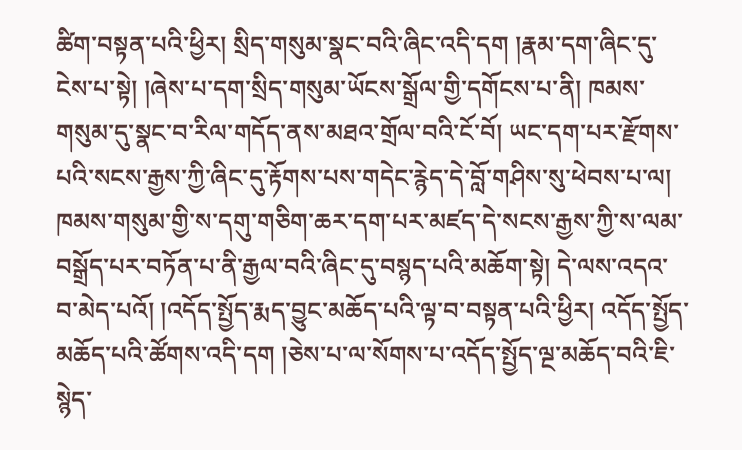ཚིག་བསྟན་པའི་ཕྱིར། སྲིད་གསུམ་སྣང་བའི་ཞིང་འདི་དག །རྣམ་དག་ཞིང་དུ་ངེས་པ་སྟེ། །ཞེས་པ་དག་སྲིད་གསུམ་ཡོངས་སྒྲོལ་གྱི་དགོངས་པ་ནི། ཁམས་གསུམ་དུ་སྣང་བ་རིལ་གདོད་ནས་མཐའ་གྲོལ་བའི་ངོ་བོ། ཡང་དག་པར་རྫོགས་པའི་སངས་རྒྱས་ཀྱི་ཞིང་དུ་རྟོགས་པས་གདེང་རྙེད་དེ་བློ་གཤིས་སུ་ཕེབས་པ་ལ། ཁམས་གསུམ་གྱི་ས་དགུ་གཅིག་ཆར་དག་པར་མཛད་དེ་སངས་རྒྱས་ཀྱི་ས་ལམ་བསྒྲོད་པར་བཏོན་པ་ནི་རྒྱལ་བའི་ཞིང་དུ་བསྙད་པའི་མཆོག་སྟེ། དེ་ལས་འདའ་བ་མེད་པའོ། །འདོད་སྤྱོད་རྨད་བྱུང་མཆོད་པའི་ལྟ་བ་བསྟན་པའི་ཕྱིར། འདོད་སྤྱོད་མཆོད་པའི་ཚོགས་འདི་དག །ཅེས་པ་ལ་སོགས་པ་འདོད་སྤྱོད་ལྔ་མཆོད་བའི་ཇི་སྙེད་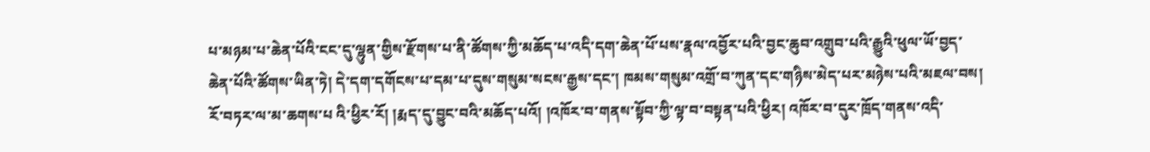པ་མཉམ་པ་ཆེན་པོའི་ངང་དུ་ལྷུན་གྱིས་རྫོགས་པ་ནི་ཚོགས་ཀྱི་མཆོད་པ་འདི་དག་ཆེན་པོ་པས་རྣལ་འབྱོར་པའི་བྱང་ཆུབ་འགྲུབ་པའི་རྒྱུའི་ཕུལ་ཡོ་བྱད་ཆེན་པོའི་ཚོགས་ཡིན་ཏེ། དེ་དག་དགོངས་པ་དམ་པ་དུས་གསུམ་སངས་རྒྱས་དང་། ཁམས་གསུམ་འགྲོ་བ་ཀུན་དང་གཉིས་མེད་པར་མཉེས་པའི་མཇལ་བས། རོ་བཏར་ལ་མ་ཆགས་པ འི་ཕྱིར་རོ། །རྨད་དུ་བྱུང་བའི་མཆོད་པའོ། །འཁོར་བ་གནས་སྟོབ་ཀྱི་ལྟ་བ་བསྟན་པའི་ཕྱིར། འཁོར་བ་དུར་ཁྲོད་གནས་འདི་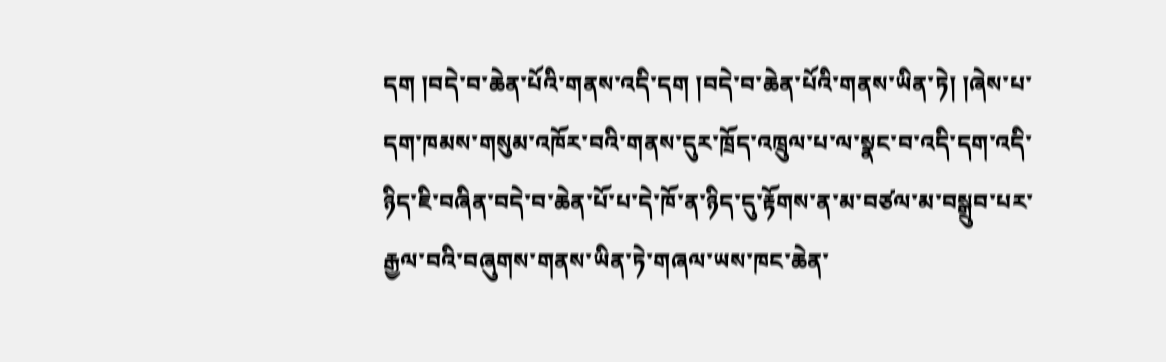དག །བདེ་བ་ཆེན་པོའི་གནས་འདི་དག །བདེ་བ་ཆེན་པོའི་གནས་ཡིན་ཏེ། །ཞེས་པ་དག་ཁམས་གསུམ་འཁོར་བའི་གནས་དུར་ཁྲོད་འཁྲུལ་པ་ལ་སྣང་བ་འདི་དག་འདི་ཉིད་ཇི་བཞིན་བདེ་བ་ཆེན་པོ་པ་དེ་ཁོ་ན་ཉིད་དུ་རྟོགས་ན་མ་བཙལ་མ་བསྒྲུབ་པར་རྒྱལ་བའི་བཞུགས་གནས་ཡིན་ཏེ་གཞལ་ཡས་ཁང་ཆེན་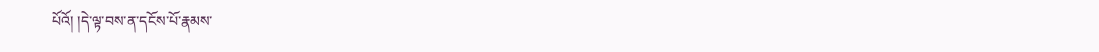པོའོ། །དེ་ལྟ་བས་ན་དངོས་པོ་རྣམས་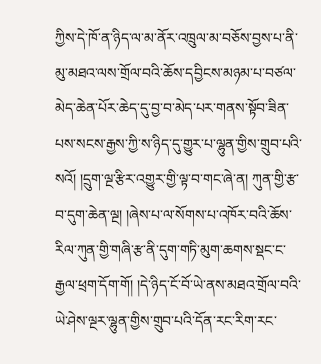ཀྱིས་དེ་ཁོ་ན་ཉིད་ལ་མ་ནོར་འཁྲུལ་མ་བཅོས་བྱས་པ་ནི་མུ་མཐའ་ལས་གྲོལ་བའི་ཆོས་དབྱིངས་མཉམ་པ་བཙལ་མེད་ཆེན་པོར་ཆེད་དུ་བྱ་བ་མེད་པར་གནས་སྟོབ་ཟིན་པས་སངས་རྒྱས་ཀྱི་ས་ཉིད་དུ་གྱུར་པ་ལྷུན་གྱིས་གྲུབ་པའི་སའོ། །དྲུག་ལྔ་རྩིར་འགྱུར་གྱི་ལྟ་བ་གང་ཞེ་ན། ཀུན་གྱི་རྩ་བ་དུག་ཆེན་ལྔ། །ཞེས་པ་ལ་སོགས་པ་འཁོར་བའི་ཆོས་རིལ་ཀུན་གྱི་གཞི་རྩ་ནི་དུག་གཏི་མུག་ཆགས་སྡང་ང་རྒྱལ་ཕྲག་དོག་གོ། །དེ་ཉིད་ངོ་བོ་ཡེ་ནས་མཐའ་གྲོལ་བའི་ཡེ་ཤེས་ལྔར་ལྷུན་གྱིས་གྲུབ་པའི་དོན་རང་རིག་རང་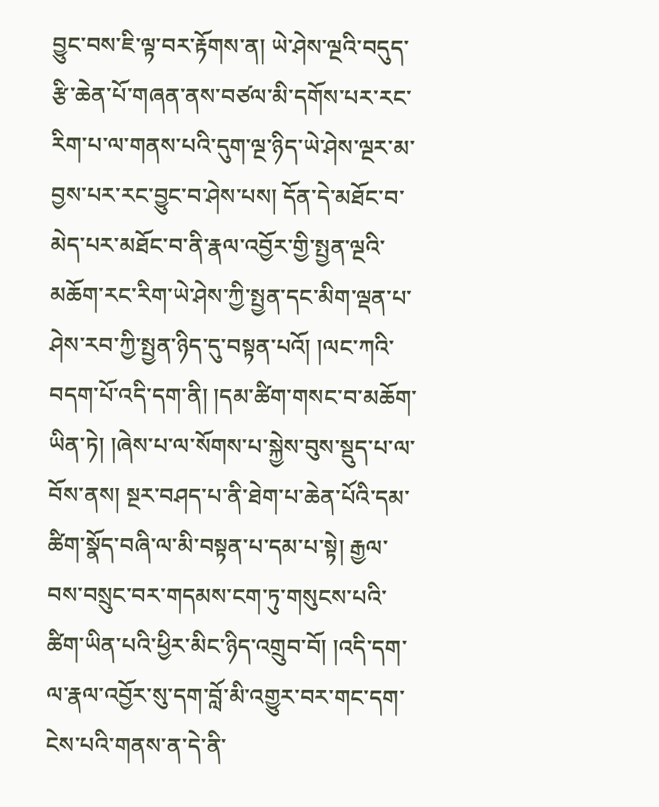བྱུང་བས་ཇི་ལྟ་བར་རྟོགས་ན། ཡེ་ཤེས་ལྔའི་བདུད་རྩི་ཆེན་པོ་གཞན་ནས་བཙལ་མི་དགོས་པར་རང་རིག་པ་ལ་གནས་པའི་དུག་ལྔ་ཉིད་ཡེ་ཤེས་ལྔར་མ་བྱས་པར་རང་བྱུང་བ་ཤེས་པས། དོན་དེ་མཐོང་བ་མེད་པར་མཐོང་བ་ནི་རྣལ་འབྱོར་གྱི་སྤྱན་ལྔའི་མཆོག་རང་རིག་ཡེ་ཤེས་ཀྱི་སྤྱན་དང་མིག་ལྡན་པ་ཤེས་རབ་ཀྱི་སྤྱན་ཉིད་དུ་བསྟན་པའོ། །ལང་ཀའི་བདག་པོ་འདི་དག་ནི། །དམ་ཚིག་གསང་བ་མཆོག་ཡིན་ཏེ། །ཞེས་པ་ལ་སོགས་པ་སྐྱེས་བུས་སྡུད་པ་ལ་བོས་ནས། སྔར་བཤད་པ་ནི་ཐེག་པ་ཆེན་པོའི་དམ་ཚིག་སྣོད་བཞི་ལ་མི་བསྟན་པ་དམ་པ་སྟེ། རྒྱལ་བས་བསྲུང་བར་གདམས་ངག་ཏུ་གསུངས་པའི་ཚིག་ཡིན་པའི་ཕྱིར་མིང་ཉིད་འགྲུབ་བོ། །འདི་དག་ལ་རྣལ་འབྱོར་སུ་དག་བློ་མི་འགྱུར་བར་གང་དག་ངེས་པའི་གནས་ན་དེ་ནི་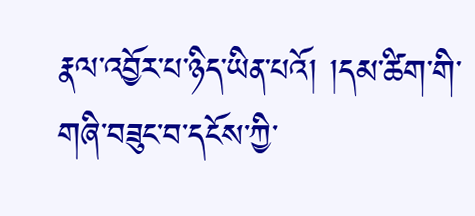རྣལ་འབྱོར་པ་ཉིད་ཡིན་པའོ། །དམ་ཚིག་གི་གཞི་བཟུང་བ་དངོས་ཀྱི་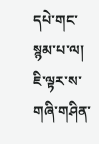དཔེ་གང་སྙམ་པ་ལ། ཇི་ལྟར་ས་གཞི་གཤིན་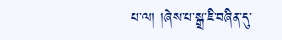པ་ལ། །ཞེས་པ་སྒྲ་ཇི་བཞིན་དུ་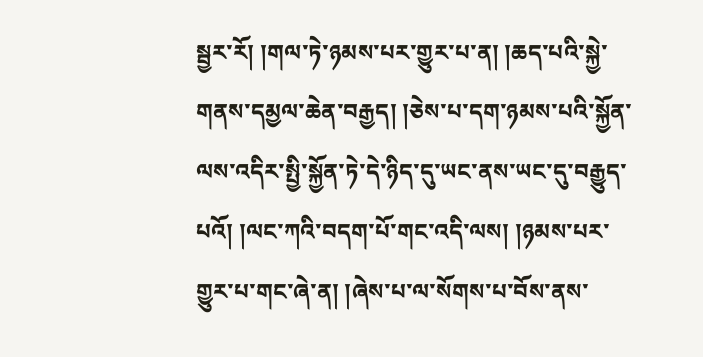སྦྱར་རོ། །གལ་ཏེ་ཉམས་པར་གྱུར་པ་ན། །ཆད་པའི་སྐྱེ་གནས་དམྱལ་ཆེན་བརྒྱད། །ཅེས་པ་དག་ཉམས་པའི་སྐྱོན་ལས་འདིར་སྤྱི་སྐྱོན་ཏེ་དེ་ཉིད་དུ་ཡང་ནས་ཡང་དུ་བརྒྱུད་པའོ། །ལང་ཀའི་བདག་པོ་གང་འདི་ལས། །ཉམས་པར་གྱུར་པ་གང་ཞེ་ན། །ཞེས་པ་ལ་སོགས་པ་བོས་ནས་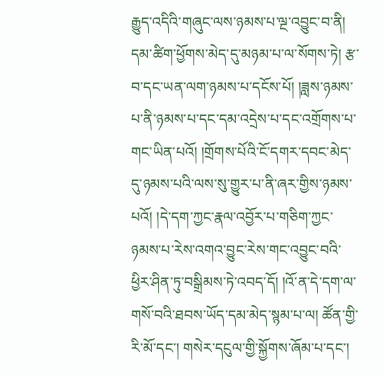རྒྱུད་འདིའི་གཞུང་ལས་ཉམས་པ་ལྔ་འབྱུང་བ་ནི། དམ་ཚིག་ཕྱོགས་མེད་དུ་མཉམ་པ་ལ་སོགས་ཏེ། རྩ་བ་དང་ཡན་ལག་ཉམས་པ་དངོས་པོ། །ཟླས་ཉམས་པ་ནི་ཉམས་པ་དང་དམ་འདྲེས་པ་དང་འགྲོགས་པ་གང་ཡིན་པའོ། །གྲོགས་པོའི་ངོ་དགར་དབང་མེད་དུ་ཉམས་པའི་ལས་སུ་གྱུར་པ་ནི་ཞར་གྱིས་ཉམས་པའོ། །དེ་དག་ཀྱང་རྣལ་འབྱོར་པ་གཅིག་ཀྱང་ཉམས་པ་རེས་འགའ་བྱུང་རེས་གང་འབྱུང་བའི་ཕྱིར་ཤིན་ཏུ་བསྒྲིམས་ཏེ་འབད་དོ། །འོ་ན་དེ་དག་ལ་གསོ་བའི་ཐབས་ཡོད་དམ་མེད་སྙམ་པ་ལ། ཚོན་གྱི་རི་མོ་དང་། གསེར་དངུལ་གྱི་སྐྱོགས་ཞོམ་པ་དང་།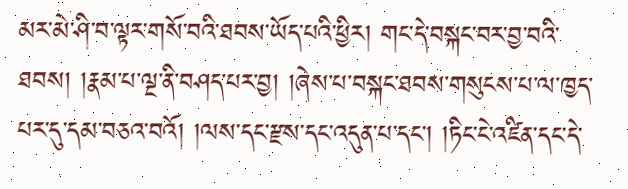མར་མེ་ཤི་བ་ལྟར་གསོ་བའི་ཐབས་ཡོད་པའི་ཕྱིར། གང་དེ་བསྐང་བར་བྱ་བའི་ཐབས། །རྣམ་པ་ལྔ་ནི་བཤད་པར་བྱ། །ཞེས་པ་བསྐང་ཐབས་གསུངས་པ་ལ་ཁྱད་པར་དུ་དམ་བཅའ་བའོ། །ལས་དང་རྫས་དང་འདུན་པ་དང་། །ཏིང་ངེ་འཛིན་དང་དེ་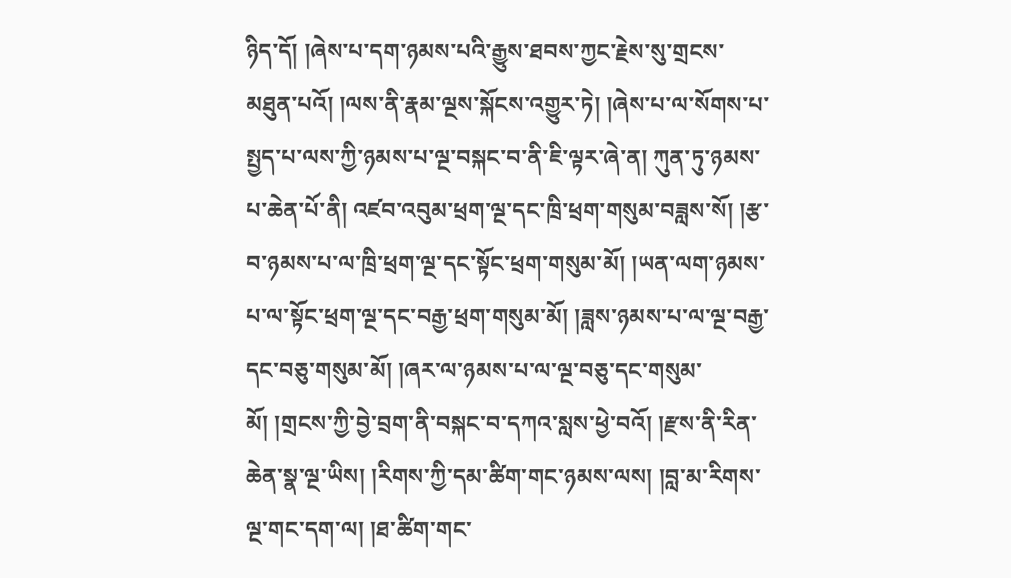ཉིད་དོ། །ཞེས་པ་དག་ཉམས་པའི་རྒྱུས་ཐབས་ཀྱང་རྗེས་སུ་གྲངས་མཐུན་པའོ། །ལས་ནི་རྣམ་ལྔས་སྐོངས་འགྱུར་ཏེ། །ཞེས་པ་ལ་སོགས་པ་སྤྱད་པ་ལས་ཀྱི་ཉམས་པ་ལྔ་བསྐང་བ་ནི་ཇི་ལྟར་ཞེ་ན། ཀུན་ཏུ་ཉམས་པ་ཆེན་པོ་ནི། འཛབ་འབུམ་ཕྲག་ལྔ་དང་ཁྲི་ཕྲག་གསུམ་བཟླས་སོ། །རྩ་བ་ཉམས་པ་ལ་ཁྲི་ཕྲག་ལྔ་དང་སྟོང་ཕྲག་གསུམ་མོ། །ཡན་ལག་ཉམས་པ་ལ་སྟོང་ཕྲག་ལྔ་དང་བརྒྱ་ཕྲག་གསུམ་མོ། །ཟླས་ཉམས་པ་ལ་ལྔ་བརྒྱ་དང་བཅུ་གསུམ་མོ། །ཞར་ལ་ཉམས་པ་ལ་ལྔ་བཅུ་དང་གསུམ་མོ། །གྲངས་ཀྱི་བྱེ་བྲག་ནི་བསྐང་བ་དཀའ་སླས་ཕྱེ་བའོ། །རྫས་ནི་རིན་ཆེན་སྣ་ལྔ་ཡིས། །རིགས་ཀྱི་དམ་ཚིག་གང་ཉམས་ལས། །བླ་མ་རིགས་ལྔ་གང་དག་ལ། །ཐ་ཚིག་གང་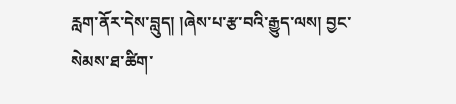རླག་ནོར་དེས་བླུད། །ཞེས་པ་རྩ་བའི་རྒྱུད་ལས། བྱང་སེམས་ཐ་ཚིག་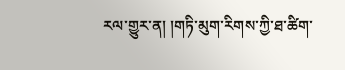རལ་གྱུར་ན། །གཏི་མུག་རིགས་ཀྱི་ཐ་ཚིག་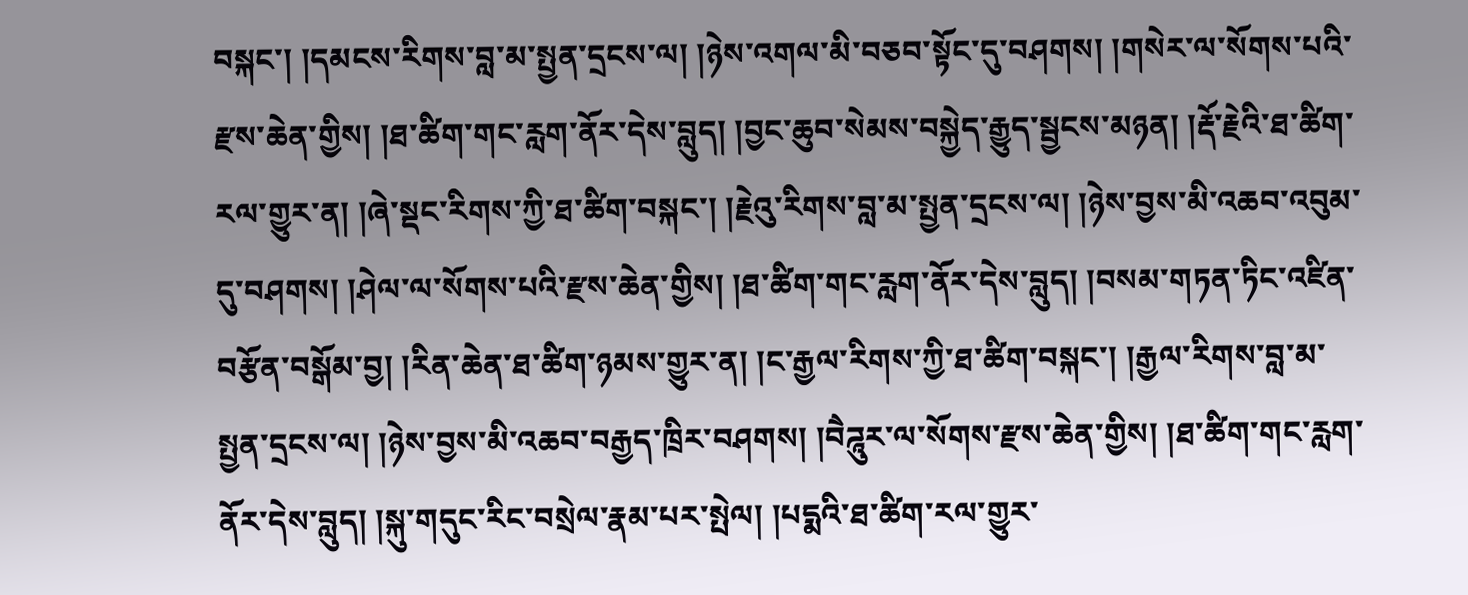བསྐང་། །དམངས་རིགས་བླ་མ་སྤྱན་དྲངས་ལ། །ཉེས་འགལ་མི་བཅབ་སྟོང་དུ་བཤགས། །གསེར་ལ་སོགས་པའི་རྫས་ཆེན་གྱིས། །ཐ་ཚིག་གང་རླག་ནོར་དེས་བླུད། །བྱང་ཆུབ་སེམས་བསྐྱེད་རྒྱུད་སྦྱངས་མཉན། །རྡོ་རྗེའི་ཐ་ཚིག་རལ་གྱུར་ན། །ཞེ་སྡང་རིགས་ཀྱི་ཐ་ཚིག་བསྐང་། །རྗེའུ་རིགས་བླ་མ་སྤྱན་དྲངས་ལ། །ཉེས་བྱས་མི་འཆབ་འབུམ་དུ་བཤགས། །ཤེལ་ལ་སོགས་པའི་རྫས་ཆེན་གྱིས། །ཐ་ཚིག་གང་རླག་ནོར་དེས་བླུད། །བསམ་གཏན་ཏིང་འཛིན་བརྩོན་བསྒོམ་བྱ། །རིན་ཆེན་ཐ་ཚིག་ཉམས་གྱུར་ན། །ང་རྒྱལ་རིགས་ཀྱི་ཐ་ཚིག་བསྐང་། །རྒྱལ་རིགས་བླ་མ་སྤྱན་དྲངས་ལ། །ཉེས་བྱས་མི་འཆབ་བརྒྱད་ཁྲིར་བཤགས། །བཻཌཱུར་ལ་སོགས་རྫས་ཆེན་གྱིས། །ཐ་ཚིག་གང་རླག་ནོར་དེས་བླུད། །སྐུ་གདུང་རིང་བསྲེལ་རྣམ་པར་སྤེལ། །པདྨའི་ཐ་ཚིག་རལ་གྱུར་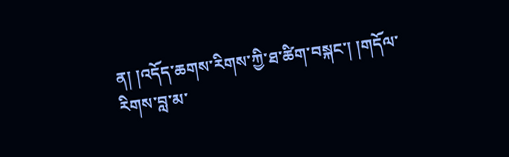ན། །འདོད་ཆགས་རིགས་ཀྱི་ཐ་ཚིག་བསྐང་། །གདོལ་རིགས་བླ་མ་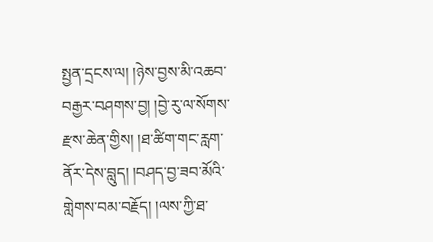སྤྱན་དྲངས་ལ། །ཉེས་བྱས་མི་འཆབ་བརྒྱར་བཤགས་བྱ། །བྱེ་རུ་ལ་སོགས་རྫས་ཆེན་གྱིས། །ཐ་ཚིག་གང་རླག་ནོར་དེས་བླུད། །བཤད་བྱ་ཟབ་མོའི་གླེགས་བམ་བརྗོད། །ལས་ཀྱི་ཐ་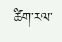ཚིག་རལ་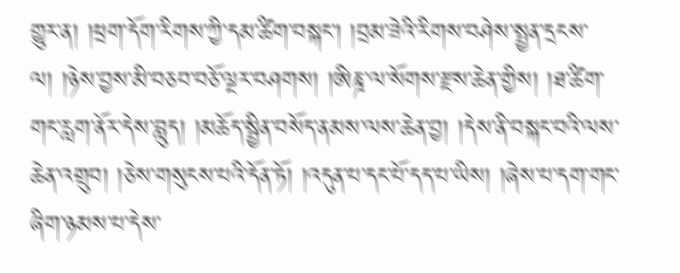གྱུར་ན། །ཕྲག་དོག་རིགས་ཀྱི་དམ་ཚིག་བསྐང་། །བྲམ་ཟེའི་རིགས་བཤེས་སྤྱན་དྲངས་ལ། །ཉེས་བྱས་མི་བཅབ་བཅོ་ལྔར་བཤགས། །ཨིཎྜ་ལ་སོགས་རྫས་ཆེན་གྱིས། །ཐ་ཚིག་གང་རླག་ནོར་དེས་བླུད། །མཆོད་སྦྱིན་བསོད་ནམས་ལས་ཆེན་བྱ། །དེས་ནི་བསྐང་བའི་ལས་ཆེན་འགྲུབ། །ཅེས་གསུངས་པའི་དོན་ཏོ། །འདུན་པ་དང་པོ་དད་པ་ཡིས། །ཞེས་པ་དག་གང་ཞིག་ཉམས་པ་དེས་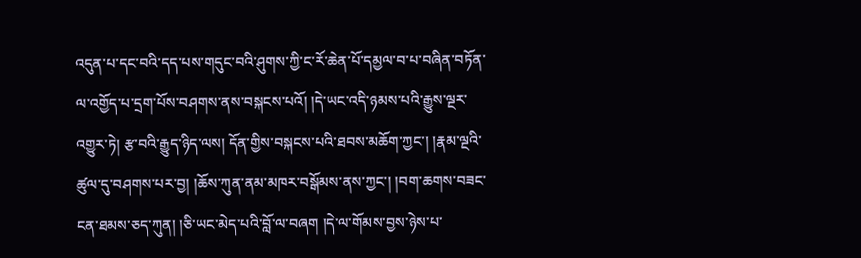འདུན་པ་དང་བའི་དད་པས་གདུང་བའི་ཤུགས་ཀྱི་ང་རོ་ཆེན་པོ་དམྱལ་བ་པ་བཞིན་བཏོན་ལ་འགྱོད་པ་དྲག་པོས་བཤགས་ནས་བསྐངས་པའོ། །དེ་ཡང་འདི་ཉམས་པའི་རྒྱུས་ལྔར་འགྱུར་ཏེ། རྩ་བའི་རྒྱུད་ཉིད་ལས། དོན་གྱིས་བསྐངས་པའི་ཐབས་མཆོག་ཀྱང་། །རྣམ་ལྔའི་ཚུལ་དུ་བཤགས་པར་བྱ། །ཆོས་ཀུན་ནམ་མཁར་བསྒོམས་ནས་ཀྱང་། །བག་ཆགས་བཟང་ངན་ཐམས་ཅད་ཀུན། །ཅི་ཡང་མེད་པའི་བློ་ལ་བཞག །དེ་ལ་གོམས་བྱས་ཉེས་པ་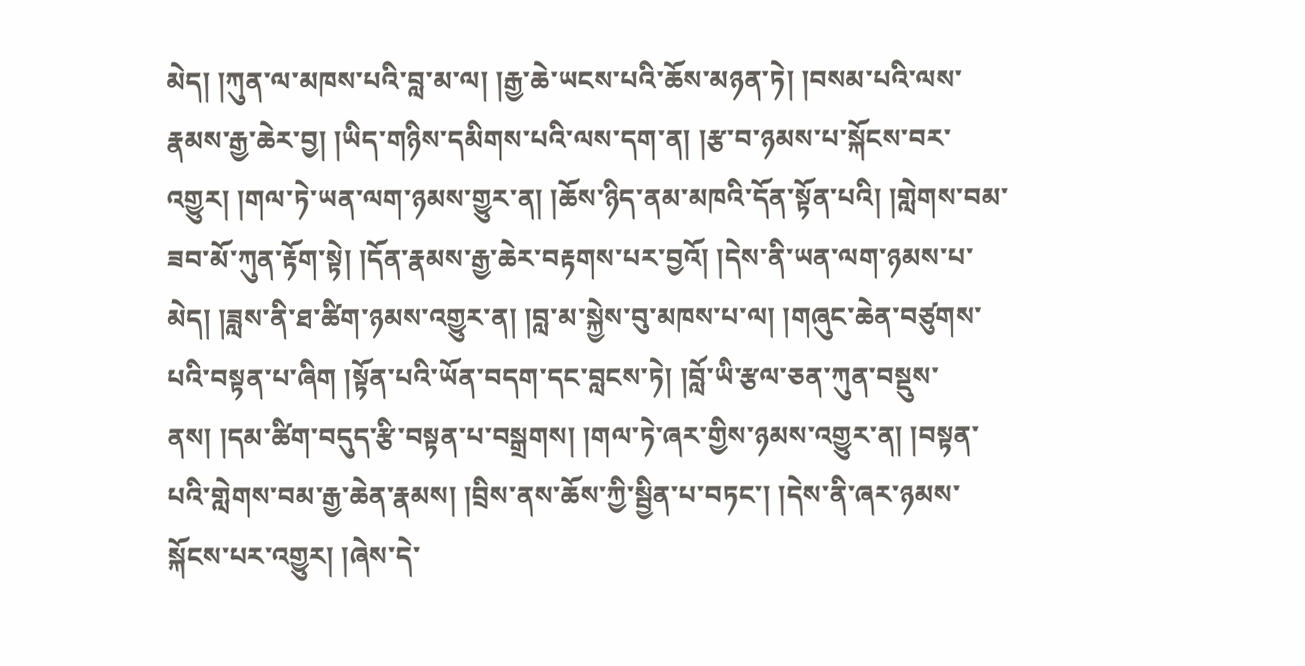མེད། །ཀུན་ལ་མཁས་པའི་བླ་མ་ལ། །རྒྱ་ཆེ་ཡངས་པའི་ཆོས་མཉན་ཏེ། །བསམ་པའི་ལས་རྣམས་རྒྱ་ཆེར་བྱ། །ཡིད་གཉིས་དམིགས་པའི་ལས་དག་ན། །རྩ་བ་ཉམས་པ་སྐོངས་བར་འགྱུར། །གལ་ཏེ་ཡན་ལག་ཉམས་གྱུར་ན། །ཆོས་ཉིད་ནམ་མཁའི་དོན་སྟོན་པའི། །གླེགས་བམ་ཟབ་མོ་ཀུན་རྟོག་སྟེ། །དོན་རྣམས་རྒྱ་ཆེར་བརྟགས་པར་བྱའོ། །དེས་ནི་ཡན་ལག་ཉམས་པ་མེད། །ཟླས་ནི་ཐ་ཚིག་ཉམས་འགྱུར་ན། །བླ་མ་སྐྱེས་བུ་མཁས་པ་ལ། །གཞུང་ཆེན་བཙུགས་པའི་བསྟན་པ་ཞིག །སྟོན་པའི་ཡོན་བདག་དང་བླངས་ཏེ། །བློ་ཡི་རྩལ་ཅན་ཀུན་བསྡུས་ནས། །དམ་ཚིག་བདུད་རྩི་བསྟན་པ་བསྒྲགས། །གལ་ཏེ་ཞར་གྱིས་ཉམས་འགྱུར་ན། །བསྟན་པའི་གླེགས་བམ་རྒྱ་ཆེན་རྣམས། །བྲིས་ནས་ཆོས་ཀྱི་སྦྱིན་པ་བཏང་། །དེས་ནི་ཞར་ཉམས་སྐོངས་པར་འགྱུར། །ཞེས་དེ་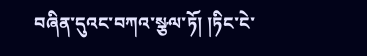བཞིན་དུའང་བཀའ་སྩལ་ཏོ། །ཏིང་ངེ་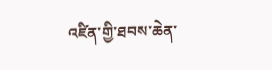འཛིན་གྱི་ཐབས་ཆེན་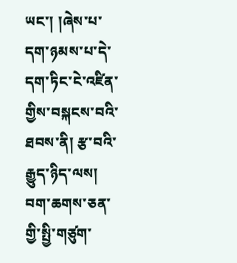ཡང་། །ཞེས་པ་དག་ཉམས་པ་དེ་དག་ཏིང་ངེ་འཛིན་གྱིས་བསྐངས་བའི་ཐབས་ནི། རྩ་བའི་རྒྱུད་ཉིད་ལས། བག་ཆགས་ཅན་གྱི་སྤྱི་གཙུག་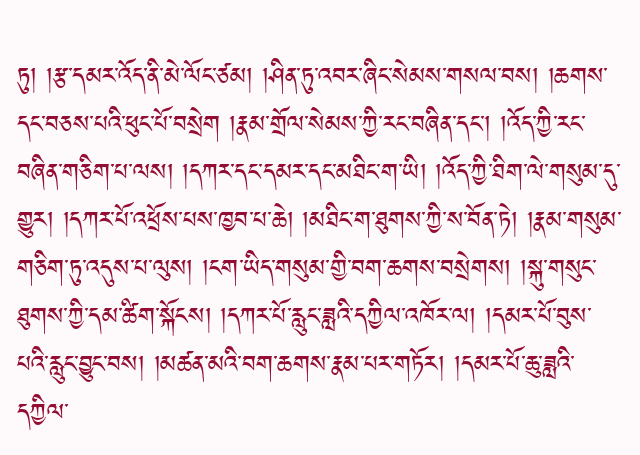ཏུ། །རྩ་དམར་འོད་ནི་མེ་ལོང་ཙམ། །ཤིན་ཏུ་འབར་ཞིང་སེམས་གསལ་བས། །ཆགས་དང་བཅས་པའི་ཕུང་པོ་བསྲེག །རྣམ་གྲོལ་སེམས་ཀྱི་རང་བཞིན་དང་། །འོད་ཀྱི་རང་བཞིན་གཅིག་པ་ལས། །དཀར་དང་དམར་དང་མཐིང་ག་ཡི། །འོད་ཀྱི་ཐིག་ལེ་གསུམ་དུ་གྱུར། །དཀར་པོ་འཕྲོས་པས་ཁྱབ་པ་ཆེ། །མཐིང་ག་ཐུགས་ཀྱི་ས་བོན་ཏེ། །རྣམ་གསུམ་གཅིག་ཏུ་འདུས་པ་ལུས། །ངག་ཡིད་གསུམ་གྱི་བག་ཆགས་བསྲེགས། །སྐུ་གསུང་ཐུགས་ཀྱི་དམ་ཚིག་སྐོངས། །དཀར་པོ་རླུང་ཟླའི་དཀྱིལ་འཁོར་ལ། །དམར་པོ་བུས་པའི་རླུང་བྱུང་བས། །མཚན་མའི་བག་ཆགས་རྣམ་པར་གཏོར། །དམར་པོ་ཆུ་ཟླའི་དཀྱིལ་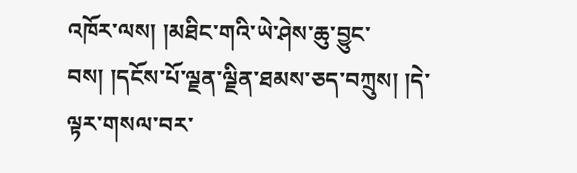འཁོར་ལས། །མཐིང་གའི་ཡེ་ཤེས་ཆུ་བྱུང་བས། །དངོས་པོ་ལྗན་ལྗིན་ཐམས་ཅད་བཀྲུས། །དེ་ལྟར་གསལ་བར་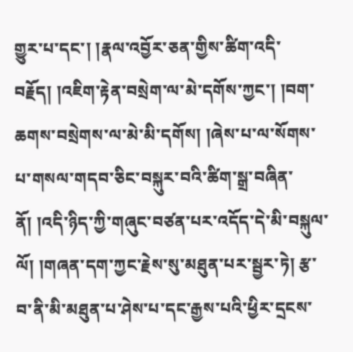གྱུར་པ་དང་། །རྣལ་འབྱོར་ཅན་གྱིས་ཚིག་འདི་བརྗོད། །འཇིག་རྟེན་བསྲེག་ལ་མེ་དགོས་ཀྱང་། །བག་ཆགས་བསྲེགས་ལ་མེ་མི་དགོས། །ཞེས་པ་ལ་སོགས་པ་གསལ་གདབ་ཅིང་བསྐུར་བའི་ཚིག་སྒྲ་བཞིན་ནོ། །འདི་ཉིད་ཀྱི་གཞུང་བཙན་པར་འདོད་དེ་མི་བསྐུལ་ལོ། །གཞན་དག་ཀྱང་རྗེས་སུ་མཐུན་པར་སྦྱར་ཏེ། རྩ་བ་ནི་མི་མཐུན་པ་ཤེས་པ་དང་རྒྱས་པའི་ཕྱིར་དྲངས་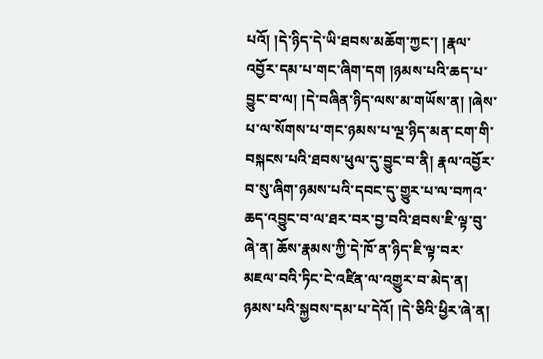པའོ། །དེ་ཉིད་དེ་ཡི་ཐབས་མཆོག་ཀྱང་། །རྣལ་འབྱོར་དམ་པ་གང་ཞིག་དག །ཉམས་པའི་ཆད་པ་བྱུང་བ་ལ། །དེ་བཞིན་ཉིད་ལས་མ་གཡོས་ན། །ཞེས་པ་ལ་སོགས་པ་གང་ཉམས་པ་ལྔ་ཉིད་མན་ངག་གི་བསྐངས་པའི་ཐབས་ཕུལ་དུ་བྱུང་བ་ནི། རྣལ་འབྱོར་བ་སུ་ཞིག་ཉམས་པའི་དབང་དུ་གྱུར་པ་ལ་བཀའ་ཆད་འབྱུང་བ་ལ་ཐར་བར་བྱ་བའི་ཐབས་ཇི་ལྟ་བུ་ཞེ་ན། ཆོས་རྣམས་ཀྱི་དེ་ཁོ་ན་ཉིད་ཇི་ལྟ་བར་མཇལ་བའི་ཏིང་ངེ་འཛིན་ལ་འགྱུར་བ་མེད་ན། ཉམས་པའི་སྐྱབས་དམ་པ་དེའོ། །དེ་ཅིའི་ཕྱིར་ཞེ་ན།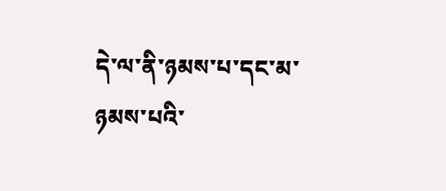དེ་ལ་ནི་ཉམས་པ་དང་མ་ཉམས་པའི་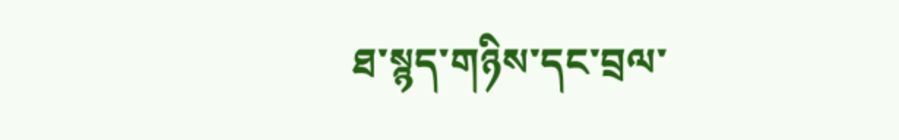ཐ་སྙད་གཉིས་དང་བྲལ་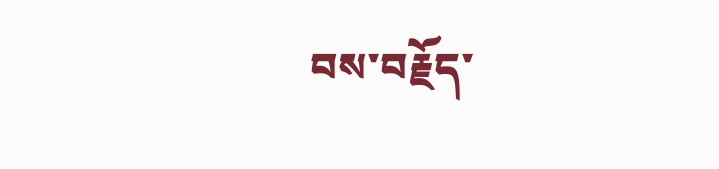བས་བརྗོད་